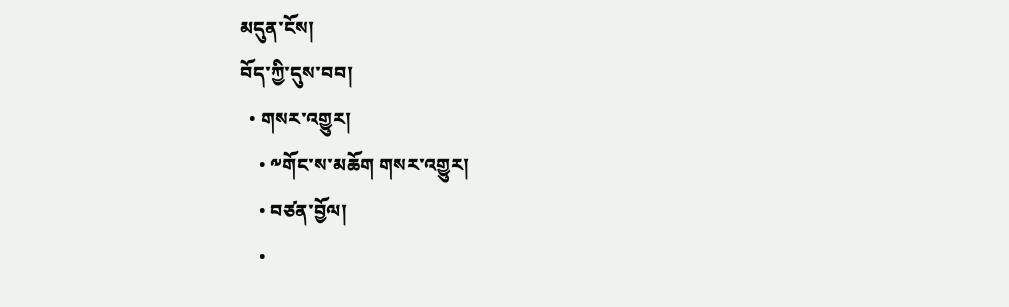མདུན་ངོས།
བོད་ཀྱི་དུས་བབ།
  • གསར་འགྱུར།
    • ༸གོང་ས་མཆོག གསར་འགྱུར།
    • བཙན་བྱོལ།
    •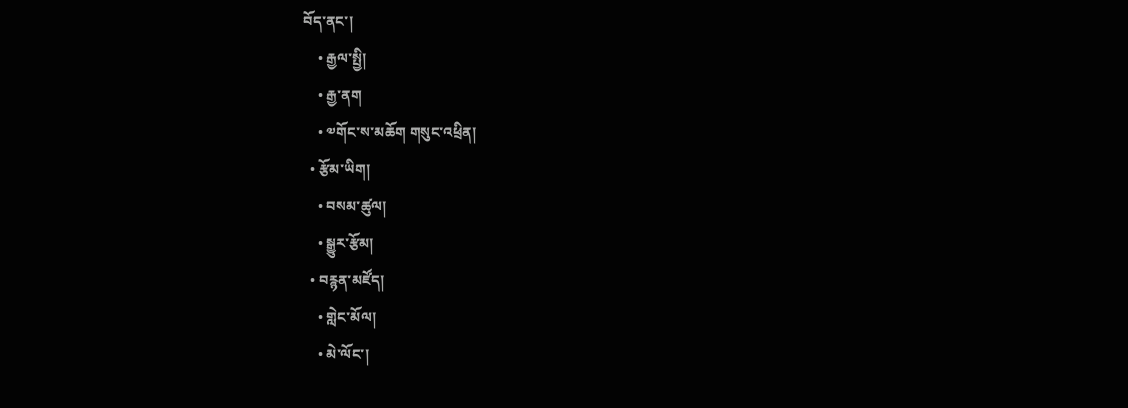བོད་ནང་།
    • རྒྱལ་སྤྱི།
    • རྒྱ་ནག
    • ༧གོང་ས་མཆོག གསུང་འཕྲིན།
  • རྩོམ་ཡིག།
    • བསམ་ཚུལ།
    • སྒྱུར་རྩོམ།
  • བརྙན་མཛོད།
    • གླེང་མོལ།
    • མེ་ལོང་།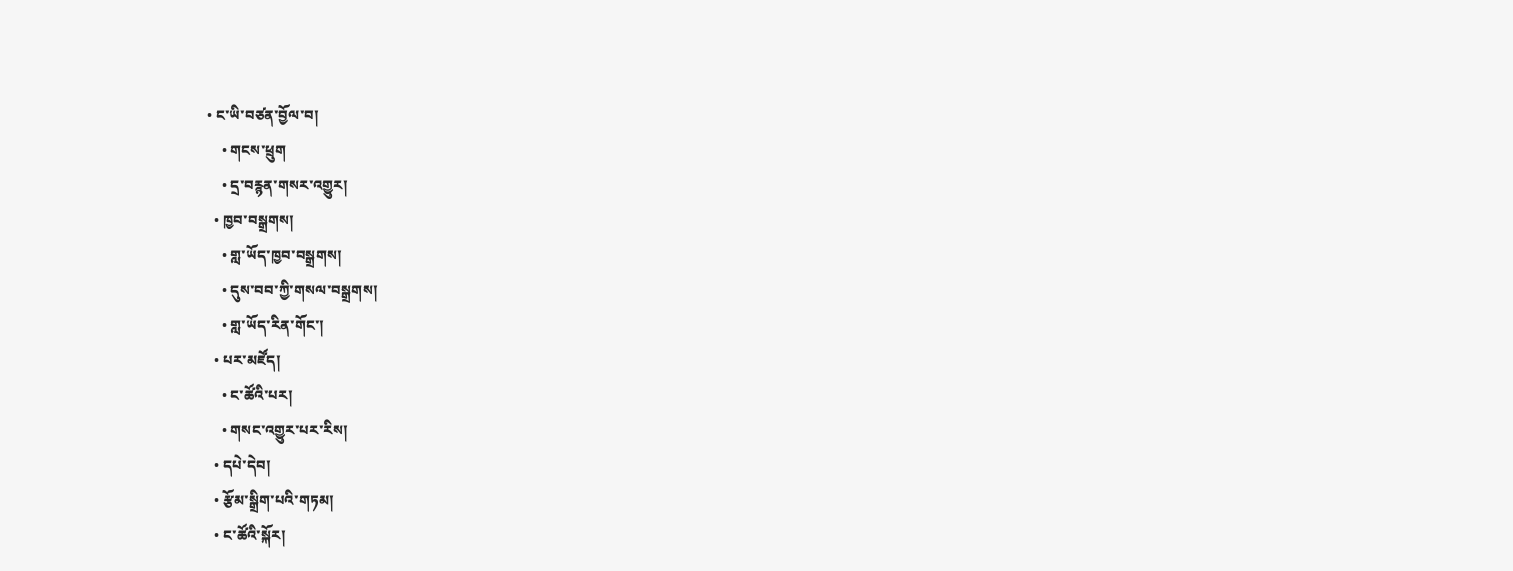• ང་ཡི་བཙན་བྱོལ་བ།
    • གངས་ཕྲུག
    • དྲ་བརྙན་གསར་འགྱུར།
  • ཁྱབ་བསྒྲགས།
    • གླ་ཡོད་ཁྱབ་བསྒྲགས།
    • དུས་བབ་ཀྱི་གསལ་བསྒྲགས།
    • གླ་ཡོད་རིན་གོང་།
  • པར་མཛོད།
    • ང་ཚོའི་པར།
    • གསང་འགྱུར་པར་རིས།
  • དཔེ་དེབ།
  • རྩོམ་སྒྲིག་པའི་གཏམ།
  • ང་ཚོའི་སྐོར།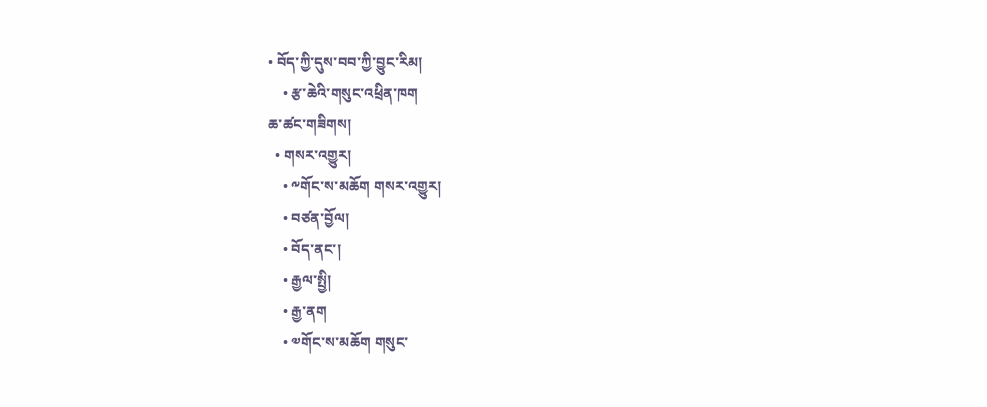• བོད་ཀྱི་དུས་བབ་ཀྱི་བྱུང་རིམ།
    • རྩ་ཆེའི་གསུང་འཕྲིན་ཁག
ཆ་ཚང་གཟིགས།
  • གསར་འགྱུར།
    • ༸གོང་ས་མཆོག གསར་འགྱུར།
    • བཙན་བྱོལ།
    • བོད་ནང་།
    • རྒྱལ་སྤྱི།
    • རྒྱ་ནག
    • ༧གོང་ས་མཆོག གསུང་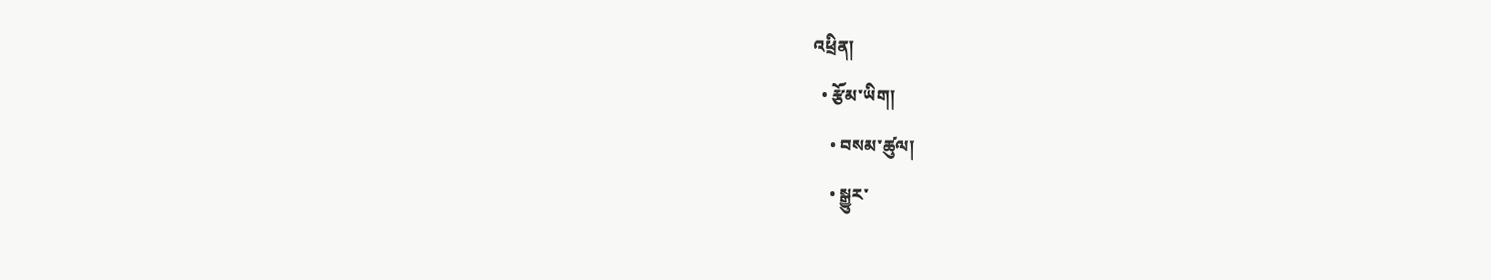འཕྲིན།
  • རྩོམ་ཡིག།
    • བསམ་ཚུལ།
    • སྒྱུར་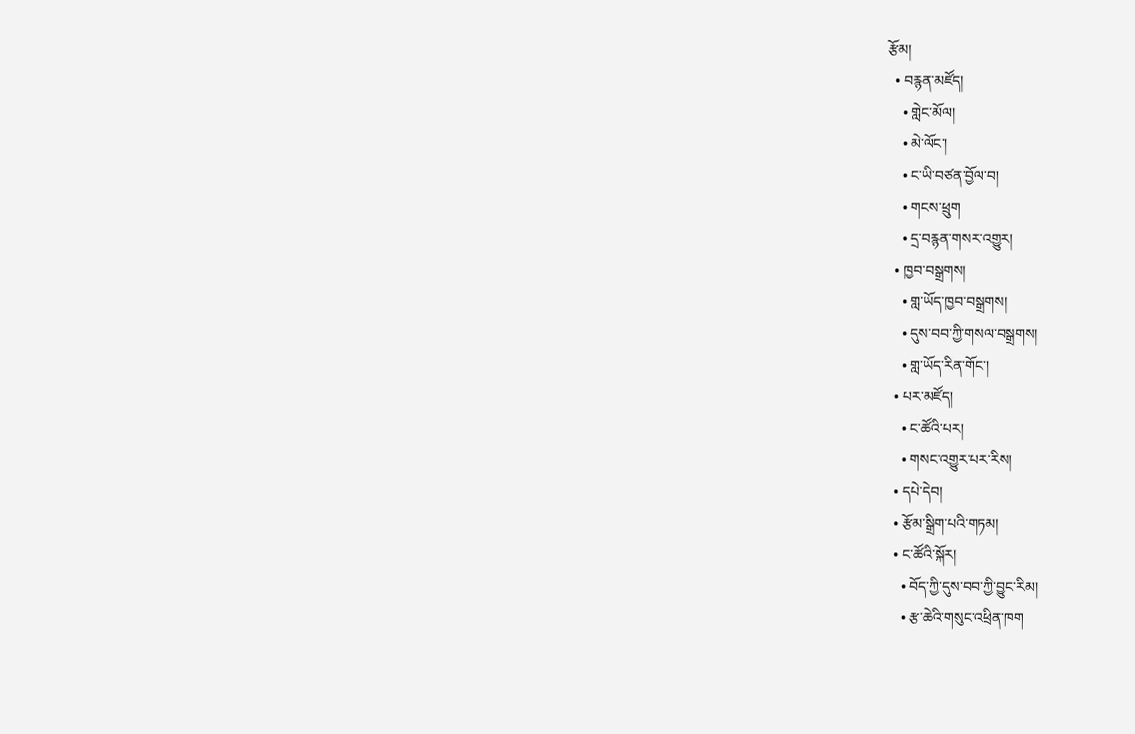རྩོམ།
  • བརྙན་མཛོད།
    • གླེང་མོལ།
    • མེ་ལོང་།
    • ང་ཡི་བཙན་བྱོལ་བ།
    • གངས་ཕྲུག
    • དྲ་བརྙན་གསར་འགྱུར།
  • ཁྱབ་བསྒྲགས།
    • གླ་ཡོད་ཁྱབ་བསྒྲགས།
    • དུས་བབ་ཀྱི་གསལ་བསྒྲགས།
    • གླ་ཡོད་རིན་གོང་།
  • པར་མཛོད།
    • ང་ཚོའི་པར།
    • གསང་འགྱུར་པར་རིས།
  • དཔེ་དེབ།
  • རྩོམ་སྒྲིག་པའི་གཏམ།
  • ང་ཚོའི་སྐོར།
    • བོད་ཀྱི་དུས་བབ་ཀྱི་བྱུང་རིམ།
    • རྩ་ཆེའི་གསུང་འཕྲིན་ཁག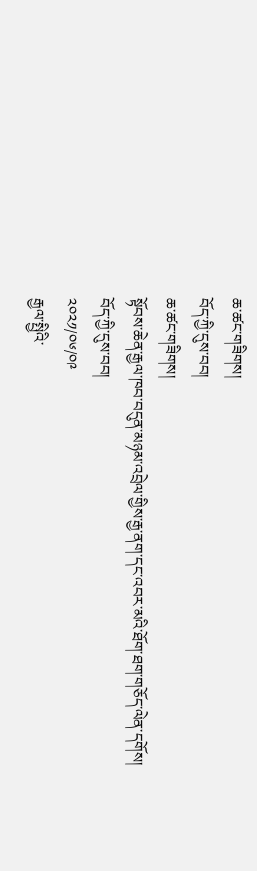ཆ་ཚང་གཟིགས།
བོད་ཀྱི་དུས་བབ།
ཆ་ཚང་གཟིགས།
སྟོབས་ཆེན་རྒྱལ་ཁབ་བདུན་མཉམ་འབྲེལ་གྱིས་རྒྱ་ནག་དང་འབར་མའི་ཐོག་ཐག་གཅོད་ལེན་དགོས།
བོད་ཀྱི་དུས་བབ།
༢༠༢༡/༠༦/༠༩
རྒྱལ་སྤྱིའི་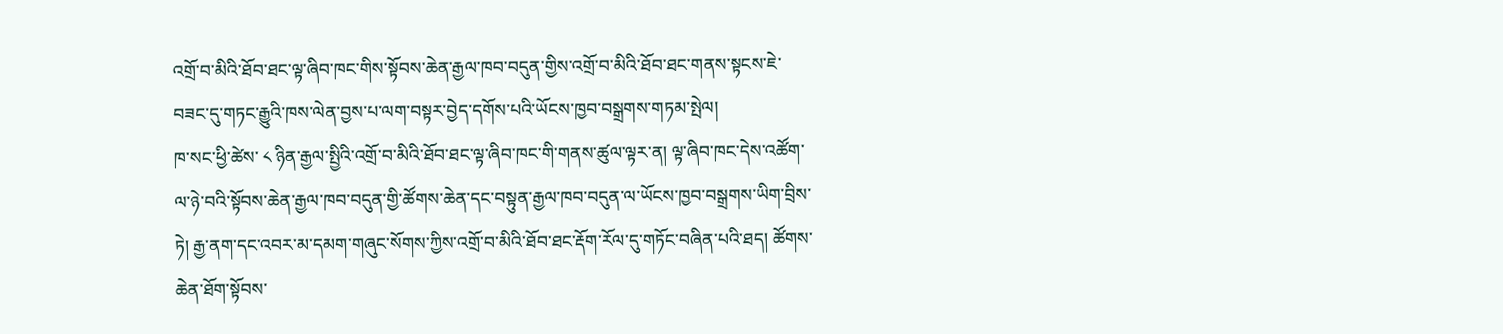འགྲོ་བ་མིའི་ཐོབ་ཐང་ལྟ་ཞིབ་ཁང་གིས་སྟོབས་ཆེན་རྒྱལ་ཁབ་བདུན་གྱིས་འགྲོ་བ་མིའི་ཐོབ་ཐང་གནས་སྟངས་ཇེ་བཟང་དུ་གཏང་རྒྱུའི་ཁས་ལེན་བྱས་པ་ལག་བསྟར་བྱེད་དགོས་པའི་ཡོངས་ཁྱབ་བསྒྲགས་གཏམ་སྤེལ།
ཁ་སང་ཕྱི་ཚེས་ ༨ ཉིན་རྒྱལ་སྤྱིའི་འགྲོ་བ་མིའི་ཐོབ་ཐང་ལྟ་ཞིབ་ཁང་གི་གནས་ཚུལ་ལྟར་ན། ལྟ་ཞིབ་ཁང་དེས་འཚོག་ལ་ཉེ་བའི་སྟོབས་ཆེན་རྒྱལ་ཁབ་བདུན་གྱི་ཚོགས་ཆེན་དང་བསྟུན་རྒྱལ་ཁབ་བདུན་ལ་ཡོངས་ཁྱབ་བསྒྲགས་ཡིག་བྲིས་ཏེ། རྒྱ་ནག་དང་འབར་མ་དམག་གཞུང་སོགས་ཀྱིས་འགྲོ་བ་མིའི་ཐོབ་ཐང་རྡོག་རོལ་དུ་གཏོང་བཞིན་པའི་ཐད། ཚོགས་ཆེན་ཐོག་སྟོབས་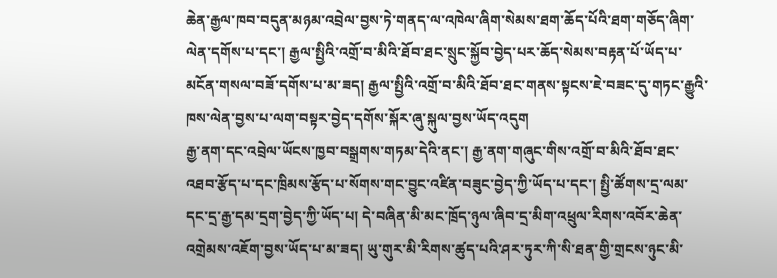ཆེན་རྒྱལ་ཁབ་བདུན་མཉམ་འབྲེལ་བྱས་ཏེ་གནད་ལ་འཁེལ་ཞིག་སེམས་ཐག་ཆོད་པོའི་ཐག་གཅོད་ཞིག་ལེན་དགོས་པ་དང་། རྒྱལ་སྤྱིའི་འགྲོ་བ་མིའི་ཐོབ་ཐང་སྲུང་སྐྱོབ་བྱེད་པར་ཆོད་སེམས་བརྟན་པོ་ཡོད་པ་མངོན་གསལ་བཟོ་དགོས་པ་མ་ཟད། རྒྱལ་སྤྱིའི་འགྲོ་བ་མིའི་ཐོབ་ཐང་གནས་སྟངས་ཇེ་བཟང་དུ་གཏང་རྒྱུའི་ཁས་ལེན་བྱས་པ་ལག་བསྟར་བྱེད་དགོས་སྐོར་ཞུ་སྐུལ་བྱས་ཡོད་འདུག
རྒྱ་ནག་དང་འབྲེལ་ཡོངས་ཁྱབ་བསྒྲགས་གཏམ་དེའི་ནང་། རྒྱ་ནག་གཞུང་གིས་འགྲོ་བ་མིའི་ཐོབ་ཐང་འཐབ་རྩོད་པ་དང་ཁྲིམས་རྩོད་པ་སོགས་གང་བྱུང་འཛིན་བཟུང་བྱེད་ཀྱི་ཡོད་པ་དང་། སྤྱི་ཚོགས་དྲ་ལམ་དང་དྲ་རྒྱ་དམ་དྲག་བྱེད་ཀྱི་ཡོད་པ། དེ་བཞིན་མི་མང་ཁྲོད་ཉུལ་ཞིབ་དྲ་མིག་འཕྲུལ་རིགས་འབོར་ཆེན་འགྲེམས་འཇོག་བྱས་ཡོད་པ་མ་ཟད། ཡུ་གུར་མི་རིགས་ཚུད་པའི་ཤར་ཏུར་ཀི་སི་ཐན་གྱི་གྲངས་ཉུང་མི་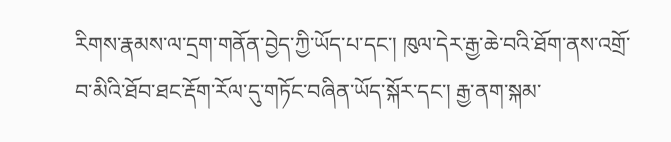རིགས་རྣམས་ལ་དྲག་གནོན་བྱེད་ཀྱི་ཡོད་པ་དང་། ཁུལ་དེར་རྒྱ་ཆེ་བའི་ཐོག་ནས་འགྲོ་བ་མིའི་ཐོབ་ཐང་རྡོག་རོལ་དུ་གཏོང་བཞིན་ཡོད་སྐོར་དང་། རྒྱ་ནག་སྐམ་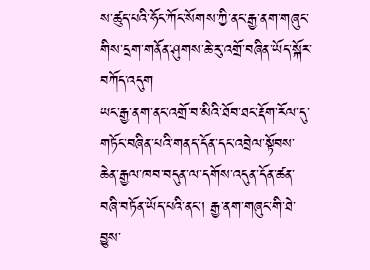ས་ཚུད་པའི་ཧོང་ཀོང་སོགས་ཀྱི་ནང་རྒྱ་ནག་གཞུང་གིས་དྲག་གནོན་ཤུགས་ཆེ་རུ་འགྲོ་བཞིན་ཡོད་སྐོར་བཀོད་འདུག
ཡང་རྒྱ་ནག་ནང་འགྲོ་བ་མིའི་ཐོབ་ཐང་རྡོག་རོལ་དུ་གཏོང་བཞིན་པའི་གནད་དོན་དང་འབྲེལ་སྟོབས་ཆེན་རྒྱལ་ཁབ་བདུན་ལ་དགོས་འདུན་དོན་ཚན་བཞི་བཏོན་ཡོད་པའི་ནང་། རྒྱ་ནག་གཞུང་གི་ཐེ་བྱུས་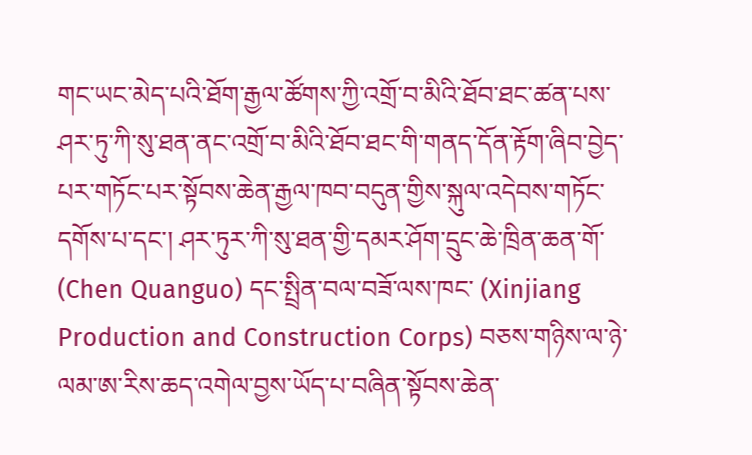གང་ཡང་མེད་པའི་ཐོག་རྒྱལ་ཚོགས་ཀྱི་འགྲོ་བ་མིའི་ཐོབ་ཐང་ཚན་པས་ཤར་ཏུ་ཀི་སུ་ཐན་ནང་འགྲོ་བ་མིའི་ཐོབ་ཐང་གི་གནད་དོན་རྟོག་ཞིབ་བྱེད་པར་གཏོང་པར་སྟོབས་ཆེན་རྒྱལ་ཁབ་བདུན་གྱིས་སྐུལ་འདེབས་གཏོང་དགོས་པ་དང་། ཤར་ཏུར་ཀི་སུ་ཐན་གྱི་དམར་ཤོག་དྲུང་ཆེ་ཁྲིན་ཆན་གོ་ (Chen Quanguo) དང་སྤྲིན་བལ་བཟོ་ལས་ཁང་ (Xinjiang Production and Construction Corps) བཅས་གཉིས་ལ་ཉེ་ལམ་ཨ་རིས་ཆད་འགེལ་བྱས་ཡོད་པ་བཞིན་སྟོབས་ཆེན་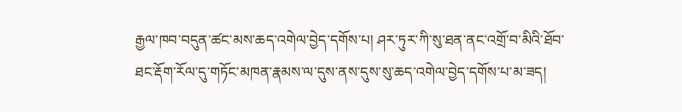རྒྱལ་ཁབ་བདུན་ཚང་མས་ཆད་འགེལ་བྱེད་དགོས་པ། ཤར་ཏུར་ཀི་སུ་ཐན་ནང་འགྲོ་བ་མིའི་ཐོབ་ཐང་རྡོག་རོལ་དུ་གཏོང་མཁན་རྣམས་ལ་དུས་ནས་དུས་སུ་ཆད་འགེལ་བྱེད་དགོས་པ་མ་ཟད།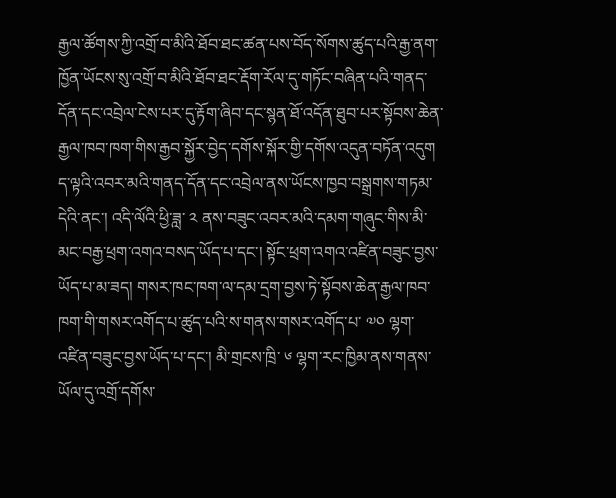རྒྱལ་ཚོགས་ཀྱི་འགྲོ་བ་མིའི་ཐོབ་ཐང་ཚན་པས་བོད་སོགས་ཚུད་པའི་རྒྱ་ནག་ཁྱོན་ཡོངས་སུ་འགྲོ་བ་མིའི་ཐོབ་ཐང་རྡོག་རོལ་དུ་གཏོང་བཞིན་པའི་གནད་དོན་དང་འབྲེལ་ངེས་པར་དུ་རྟོག་ཞིབ་དང་སྙན་ཐོ་འདོན་ཐུབ་པར་སྟོབས་ཆེན་རྒྱལ་ཁབ་ཁག་གིས་རྒྱབ་སྐྱོར་བྱེད་དགོས་སྐོར་གྱི་དགོས་འདུན་བཏོན་འདུག
ད་ལྟའི་འབར་མའི་གནད་དོན་དང་འབྲེལ་ནས་ཡོངས་ཁྱབ་བསྒྲགས་གཏམ་དེའི་ནང་། འདི་ལོའི་ཕྱི་ཟླ་ ༢ ནས་བཟུང་འབར་མའི་དམག་གཞུང་གིས་མི་མང་བརྒྱ་ཕྲག་འགའ་བསད་ཡོད་པ་དང་། སྟོང་ཕྲག་འགའ་འཛིན་བཟུང་བྱས་ཡོད་པ་མ་ཟད། གསར་ཁང་ཁག་ལ་དམ་དྲག་བྱས་ཏེ་སྟོབས་ཆེན་རྒྱལ་ཁབ་ཁག་གི་གསར་འགོད་པ་ཚུད་པའི་ས་གནས་གསར་འགོད་པ་ ༧༠ ལྷག་འཛིན་བཟུང་བྱས་ཡོད་པ་དང་། མི་གྲངས་ཁྲི་ ༦ ལྷག་རང་ཁྱིམ་ནས་གནས་ཡོལ་དུ་འགྲོ་དགོས་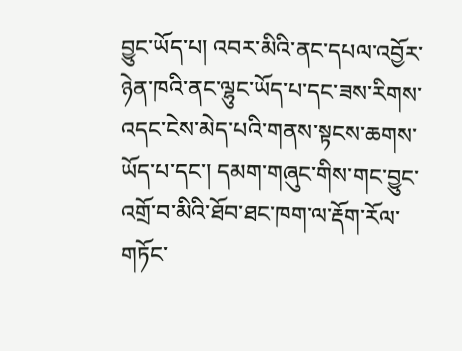བྱུང་ཡོད་པ། འབར་མིའི་ནང་དཔལ་འབྱོར་ཉེན་ཁའི་ནང་ལྷུང་ཡོད་པ་དང་ཟས་རིགས་འདང་ངེས་མེད་པའི་གནས་སྟངས་ཆགས་ཡོད་པ་དང་། དམག་གཞུང་གིས་གང་བྱུང་འགྲོ་བ་མིའི་ཐོབ་ཐང་ཁག་ལ་རྡོག་རོལ་གཏོང་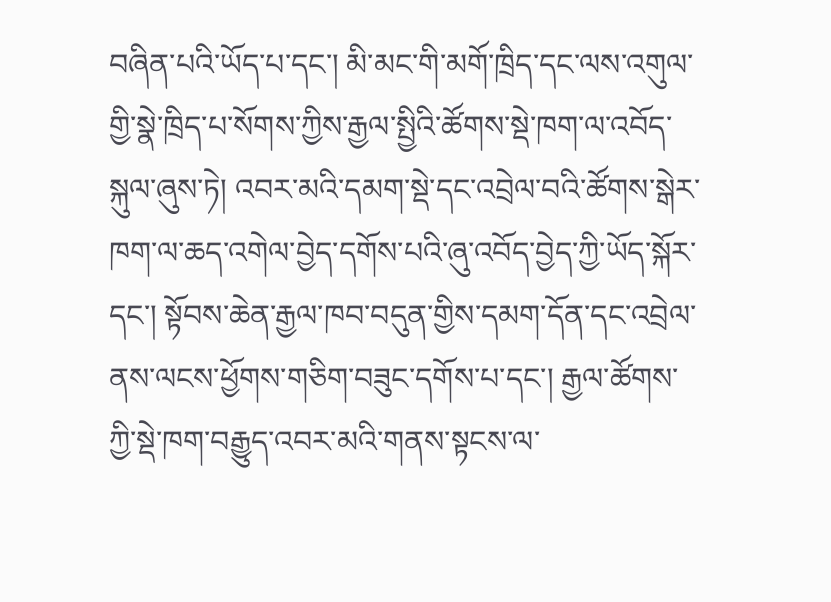བཞིན་པའི་ཡོད་པ་དང་། མི་མང་གི་མགོ་ཁྲིད་དང་ལས་འགུལ་གྱི་སྣེ་ཁྲིད་པ་སོགས་ཀྱིས་རྒྱལ་སྤྱིའི་ཚོགས་སྡེ་ཁག་ལ་འབོད་སྐུལ་ཞུས་ཏེ། འབར་མའི་དམག་སྡེ་དང་འབྲེལ་བའི་ཚོགས་སྒེར་ཁག་ལ་ཆད་འགེལ་བྱེད་དགོས་པའི་ཞུ་འབོད་བྱེད་ཀྱི་ཡོད་སྐོར་དང་། སྟོབས་ཆེན་རྒྱལ་ཁབ་བདུན་གྱིས་དམག་དོན་དང་འབྲེལ་ནས་ལངས་ཕྱོགས་གཅིག་བཟུང་དགོས་པ་དང་། རྒྱལ་ཚོགས་ཀྱི་སྡེ་ཁག་བརྒྱུད་འབར་མའི་གནས་སྟངས་ལ་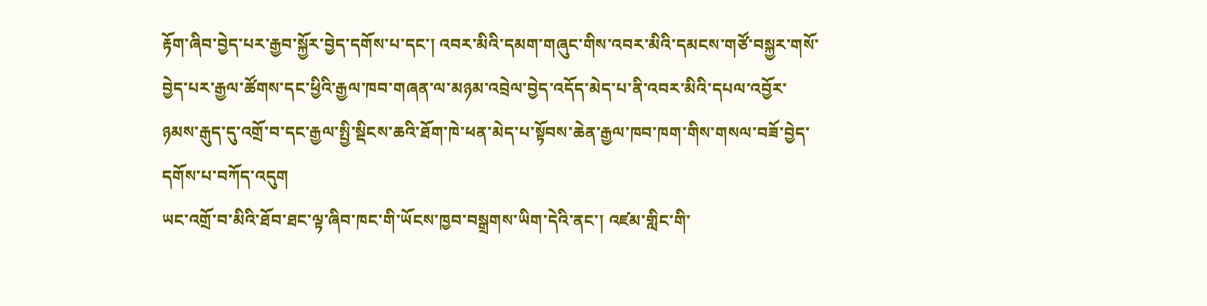རྟོག་ཞིབ་བྱེད་པར་རྒྱབ་སྐྱོར་བྱེད་དགོས་པ་དང་། འབར་མིའི་དམག་གཞུང་གིས་འབར་མིའི་དམངས་གཙོ་བསྐྱར་གསོ་བྱེད་པར་རྒྱལ་ཚོགས་དང་ཕྱིའི་རྒྱལ་ཁབ་གཞན་ལ་མཉམ་འབྲེལ་བྱེད་འདོད་མེད་པ་ནི་འབར་མིའི་དཔལ་འབྱོར་ཉམས་རྒུད་དུ་འགྲོ་བ་དང་རྒྱལ་སྤྱི་སྡིངས་ཆའི་ཐོག་ཁེ་ཕན་མེད་པ་སྟོབས་ཆེན་རྒྱལ་ཁབ་ཁག་གིས་གསལ་བཟོ་བྱེད་དགོས་པ་བཀོད་འདུག
ཡང་འགྲོ་བ་མིའི་ཐོབ་ཐང་ལྟ་ཞིབ་ཁང་གི་ཡོངས་ཁྱབ་བསྒྲགས་ཡིག་དེའི་ནང་། འཛམ་གླིང་གི་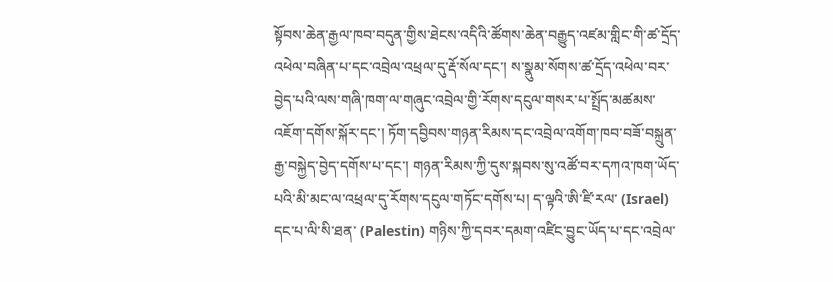སྟོབས་ཆེན་རྒྱལ་ཁབ་བདུན་གྱིས་ཐེངས་འདིའི་ཚོགས་ཆེན་བརྒྱུད་འཛམ་གླིང་གི་ཚ་དྲོད་འཕེལ་བཞིན་པ་དང་འབྲེལ་འཕྲལ་དུ་རྡོ་སོལ་དང་། ས་སྣུམ་སོགས་ཚ་དྲོད་འཕེལ་བར་བྱེད་པའི་ལས་གཞི་ཁག་ལ་གཞུང་འབྲེལ་གྱི་རོགས་དངུལ་གསར་པ་སྤྲོད་མཚམས་འཇོག་དགོས་སྐོར་དང་། ཏོག་དབྱིབས་གཉན་རིམས་དང་འབྲེལ་འགོག་ཁབ་བཟོ་བསྐྲུན་རྒྱ་བསྐྱེད་བྱེད་དགོས་པ་དང་། གཉན་རིམས་ཀྱི་དུས་སྐབས་སུ་འཚོ་བར་དཀའ་ཁག་ཡོད་པའི་མི་མང་ལ་འཕྲལ་དུ་རོགས་དངུལ་གཏོང་དགོས་པ། ད་ལྟའི་ཨི་ཛི་རལ་ (Israel) དང་པ་ལི་སི་ཐན་ (Palestin) གཉིས་ཀྱི་དབར་དམག་འཛིང་བྱུང་ཡོད་པ་དང་འབྲེལ་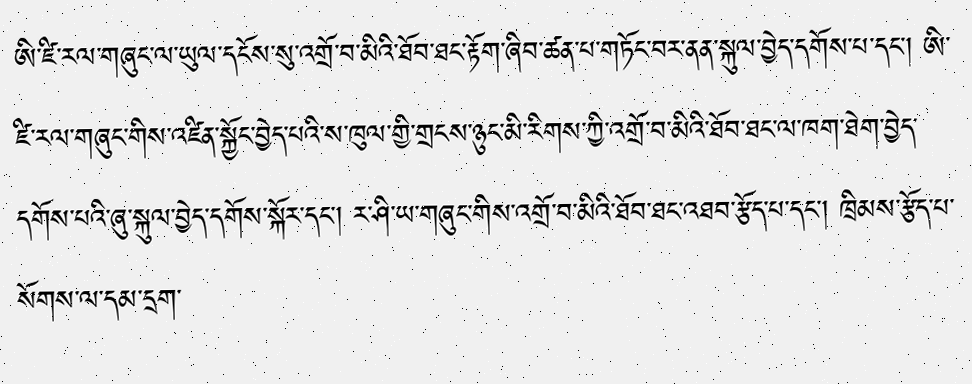ཨི་ཛི་རལ་གཞུང་ལ་ཡུལ་དངོས་སུ་འགྲོ་བ་མིའི་ཐོབ་ཐང་རྟོག་ཞིབ་ཚན་པ་གཏོང་བར་ནན་སྐུལ་བྱེད་དགོས་པ་དང་། ཨི་ཛི་རལ་གཞུང་གིས་འཛིན་སྐྱོང་བྱེད་པའི་ས་ཁུལ་གྱི་གྲངས་ཉུང་མི་རིགས་ཀྱི་འགྲོ་བ་མིའི་ཐོབ་ཐང་ལ་ཁག་ཐེག་བྱེད་དགོས་པའི་ཞུ་སྐུལ་བྱེད་དགོས་སྐོར་དང་། ར་ཤི་ཡ་གཞུང་གིས་འགྲོ་བ་མིའི་ཐོབ་ཐང་འཐབ་རྩོད་པ་དང་། ཁྲིམས་རྩོད་པ་སོགས་ལ་དམ་དྲག་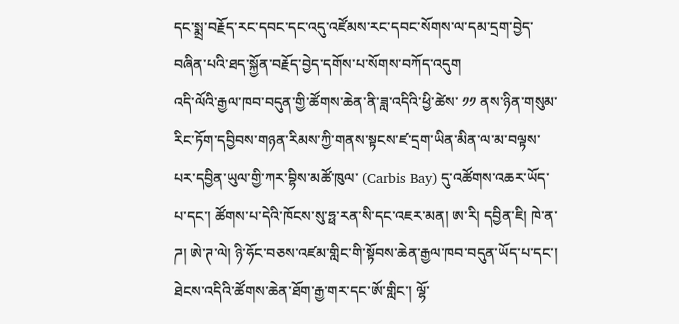དང་སྨྲ་བརྗོད་རང་དབང་དང་འདུ་འཛོམས་རང་དབང་སོགས་ལ་དམ་དྲག་བྱེད་བཞིན་པའི་ཐད་སྐྱོན་བརྗོད་བྱེད་དགོས་པ་སོགས་བཀོད་འདུག
འདི་ལོའི་རྒྱལ་ཁབ་བདུན་གྱི་ཚོགས་ཆེན་ནི་ཟླ་འདིའི་ཕྱི་ཚེས་ ༡༡ ནས་ཉིན་གསུམ་རིང་ཏོག་དབྱིབས་གཉན་རིམས་ཀྱི་གནས་སྟངས་ཛ་དྲག་ཡིན་མིན་ལ་མ་བལྟས་པར་དབྱིན་ཡུལ་གྱི་ཀར་བྷིས་མཚོ་ཁུལ་ (Carbis Bay) དུ་འཚོགས་འཆར་ཡོད་པ་དང་། ཚོགས་པ་དེའི་ཁོངས་སུ་ཧྥ་རན་སི་དང་འཇར་མན། ཨ་རི། དབྱིན་ཇི། ཁེ་ན་ཌ། ཨེ་ཊ་ལེ། ཉི་ཧོང་བཅས་འཛམ་གླིང་གི་སྟོབས་ཆེན་རྒྱལ་ཁབ་བདུན་ཡོད་པ་དང་། ཐེངས་འདིའི་ཚོགས་ཆེན་ཐོག་རྒྱ་གར་དང་ཨོ་གླིང་། ལྷོ་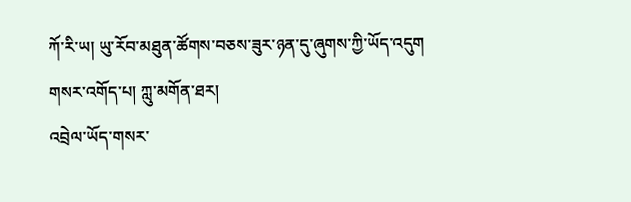ཀོ་རི་ཡ། ཡུ་རོབ་མཐུན་ཚོགས་བཅས་ཟུར་ཉན་དུ་ཞུགས་ཀྱི་ཡོད་འདུག
གསར་འགོད་པ། ཀླུ་མགོན་ཐར།
འབྲེལ་ཡོད་གསར་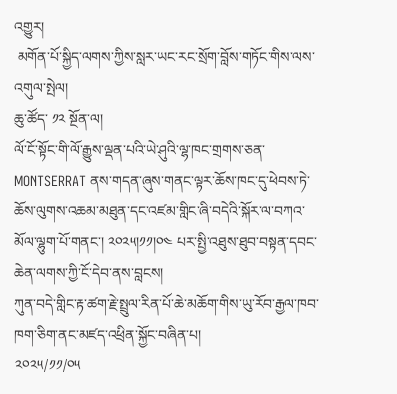འགྱུར།
 མགོན་པོ་སྐྱིད་ལགས་ཀྱིས་སླར་ཡང་རང་སྲོག་བློས་གཏོང་གིས་ལས་འགུལ་སྤེལ།
ཆུ་ཚོད་ ༡༢ སྔོན་ལ།
ལོ་ངོ་སྟོང་གི་ལོ་རྒྱུས་ལྡན་པའི་ཡེ་ཤུའི་ལྷ་ཁང་གྲགས་ཅན་ MONTSERRAT ནས་གདན་ཞུས་གནང་ལྟར་ཆོས་ཁང་དུ་ཕེབས་ཏེ་ཆོས་ལུགས་འཆམ་མཐུན་དང་འཛམ་གླིང་ཞི་བདེའི་སྐོར་ལ་བཀའ་མོལ་ལྷུག་པོ་གནང་། ༢༠༢༥།༡༡།༠༤ པར་སྤྱི་འཐུས་ཐུབ་བསྟན་དབང་ཆེན་ལགས་ཀྱི་ངོ་དེབ་ནས་བླངས།
ཀུན་བདེ་གླིང་རྟ་ཚག་རྗེ་སྤྲུལ་རིན་པོ་ཆེ་མཆོག་གིས་ཡུ་རོབ་རྒྱལ་ཁབ་ཁག་ཅིག་ནང་མཛད་འཕྲིན་སྐྱོང་བཞིན་པ།
༢༠༢༥/༡༡/༠༥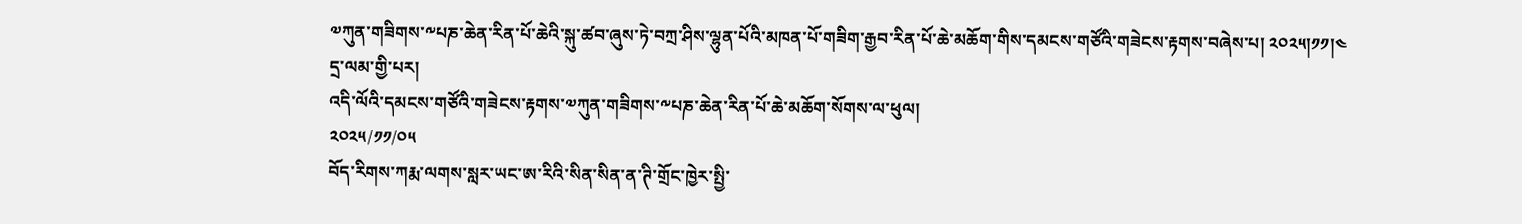༧ཀུན་གཟིགས་༸པཎ་ཆེན་རིན་པོ་ཆེའི་སྐུ་ཚབ་ཞུས་ཏེ་བཀྲ་ཤིས་ལྷུན་པོའི་མཁན་པོ་གཟིག་རྒྱབ་རིན་པོ་ཆེ་མཆོག་གིས་དམངས་གཙོའི་གཟེངས་རྟགས་བཞེས་པ། ༢༠༢༥།༡༡།༤ དྲ་ལམ་གྱི་པར།
འདི་ལོའི་དམངས་གཙོའི་གཟེངས་རྟགས་༧ཀུན་གཟིགས་༸པཎ་ཆེན་རིན་པོ་ཆེ་མཆོག་སོགས་ལ་ཕུལ།
༢༠༢༥/༡༡/༠༥
བོད་རིགས་ཀརྨ་ལགས་སླར་ཡང་ཨ་རིའི་སིན་སིན་ན་ཊི་གྲོང་ཁྱེར་སྤྱི་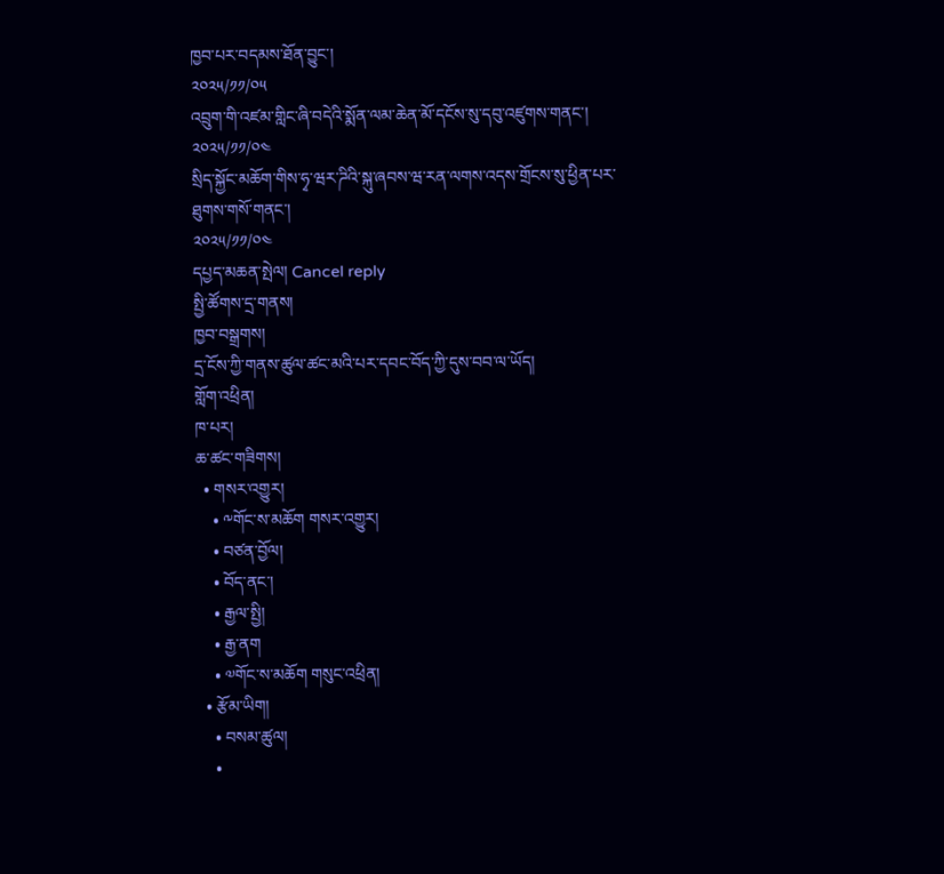ཁྱབ་པར་བདམས་ཐོན་བྱུང་།
༢༠༢༥/༡༡/༠༥
འབྲུག་གི་འཛམ་གླིང་ཞི་བདེའི་སྨོན་ལམ་ཆེན་མོ་དངོས་སུ་དབུ་འཛུགས་གནང་།
༢༠༢༥/༡༡/༠༤
སྲིད་སྐྱོང་མཆོག་གིས་ཧྭ་ཝར་ཌིའི་སྐུ་ཞབས་ཝ་རན་ལགས་འདས་གྲོངས་སུ་ཕྱིན་པར་ཐུགས་གསོ་གནང་།
༢༠༢༥/༡༡/༠༤
དཔྱད་མཆན་སྤེལ། Cancel reply
སྤྱི་ཚོགས་དྲ་གནས།
ཁྱབ་བསྒྲགས།
དྲ་ངོས་ཀྱི་གནས་ཚུལ་ཚང་མའི་པར་དབང་བོད་ཀྱི་དུས་བབ་ལ་ཡོད།
གློག་འཕྲིན།
ཁ་པར།
ཆ་ཚང་གཟིགས།
  • གསར་འགྱུར།
    • ༸གོང་ས་མཆོག གསར་འགྱུར།
    • བཙན་བྱོལ།
    • བོད་ནང་།
    • རྒྱལ་སྤྱི།
    • རྒྱ་ནག
    • ༧གོང་ས་མཆོག གསུང་འཕྲིན།
  • རྩོམ་ཡིག།
    • བསམ་ཚུལ།
    •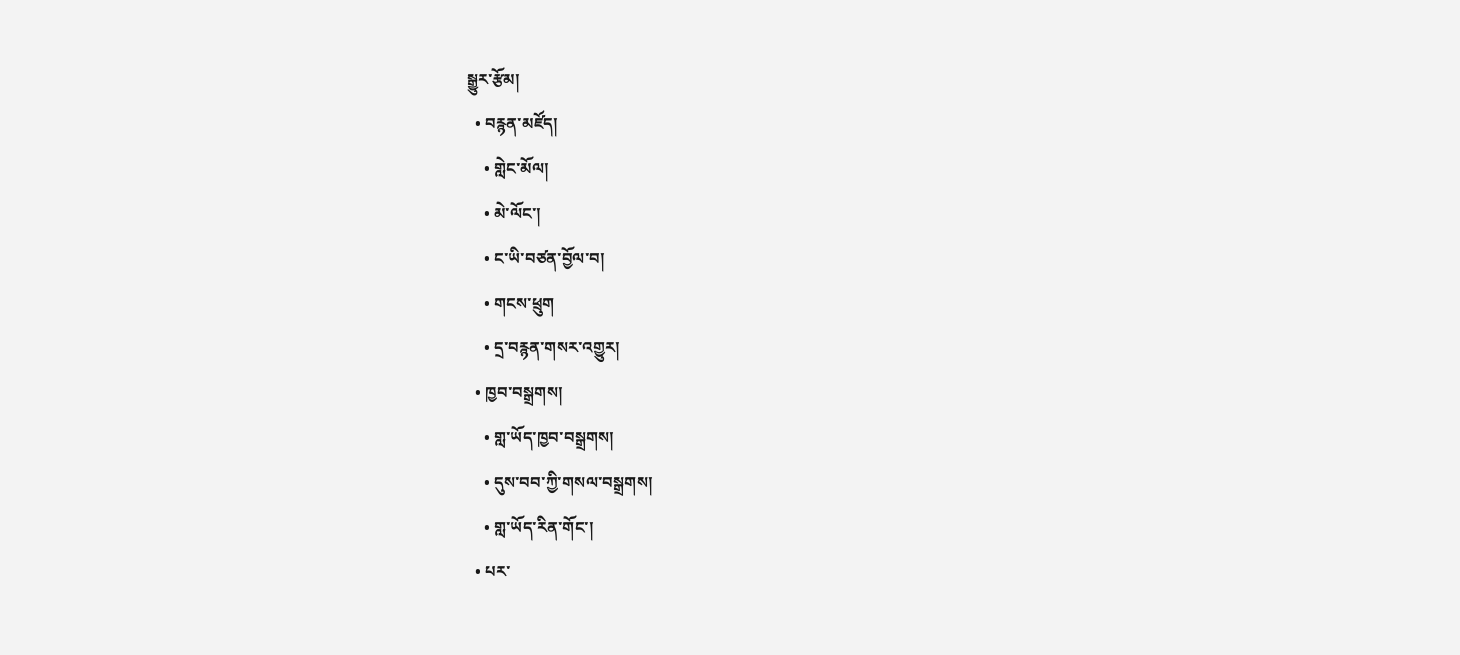སྒྱུར་རྩོམ།
  • བརྙན་མཛོད།
    • གླེང་མོལ།
    • མེ་ལོང་།
    • ང་ཡི་བཙན་བྱོལ་བ།
    • གངས་ཕྲུག
    • དྲ་བརྙན་གསར་འགྱུར།
  • ཁྱབ་བསྒྲགས།
    • གླ་ཡོད་ཁྱབ་བསྒྲགས།
    • དུས་བབ་ཀྱི་གསལ་བསྒྲགས།
    • གླ་ཡོད་རིན་གོང་།
  • པར་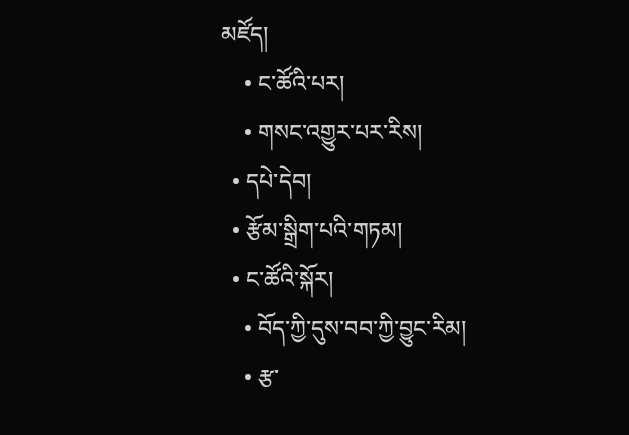མཛོད།
    • ང་ཚོའི་པར།
    • གསང་འགྱུར་པར་རིས།
  • དཔེ་དེབ།
  • རྩོམ་སྒྲིག་པའི་གཏམ།
  • ང་ཚོའི་སྐོར།
    • བོད་ཀྱི་དུས་བབ་ཀྱི་བྱུང་རིམ།
    • རྩ་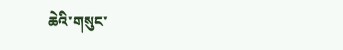ཆེའི་གསུང་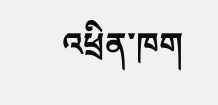འཕྲིན་ཁག